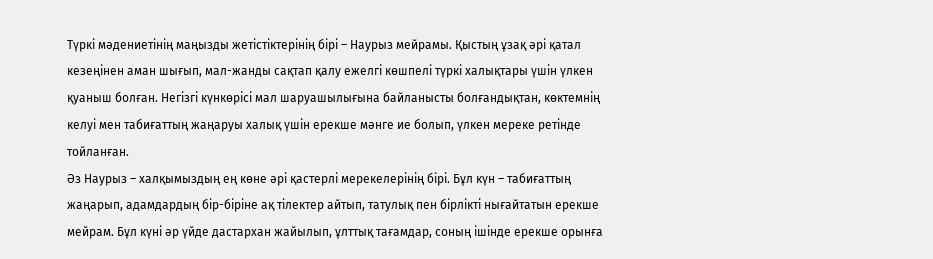Түркі мәдениетінің маңызды жетістіктерінің бірі – Наурыз мейрамы. Қыстың ұзақ әрі қатал кезеңінен аман шығып, мал-жанды сақтап қалу ежелгі көшпелі түркі халықтары үшін үлкен қуаныш болған. Негізгі күнкөрісі мал шаруашылығына байланысты болғандықтан, көктемнің келуі мен табиғаттың жаңаруы халық үшін ерекше мәнге ие болып, үлкен мереке ретінде тойланған.
Әз Наурыз – халқымыздың ең көне әрі қастерлі мерекелерінің бірі. Бұл күн – табиғаттың жаңарып, адамдардың бір-біріне ақ тілектер айтып, татулық пен бірлікті нығайтатын ерекше мейрам. Бұл күні әр үйде дастархан жайылып, ұлттық тағамдар, соның ішінде ерекше орынға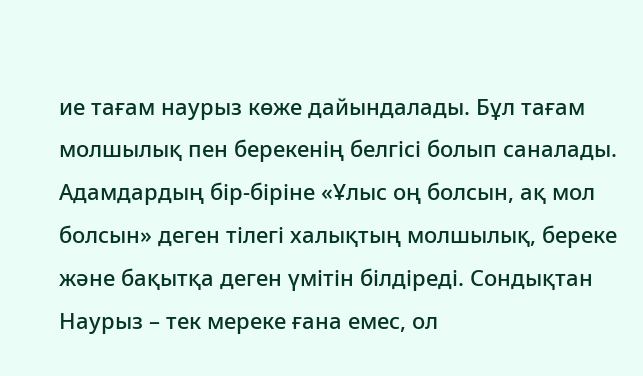ие тағам наурыз көже дайындалады. Бұл тағам молшылық пен берекенің белгісі болып саналады. Адамдардың бір-біріне «Ұлыс оң болсын, ақ мол болсын» деген тілегі халықтың молшылық, береке және бақытқа деген үмітін білдіреді. Сондықтан Наурыз – тек мереке ғана емес, ол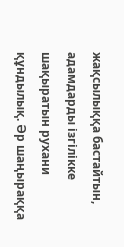жақсылыққа бастайтын, адамдарды ізгілікке шақыратын рухани құндылық. Әр шаңыраққа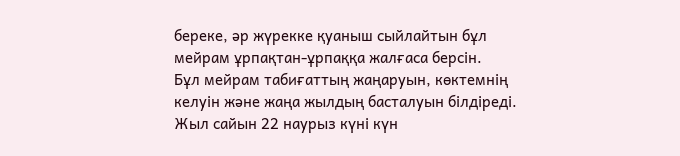береке, әр жүрекке қуаныш сыйлайтын бұл мейрам ұрпақтан-ұрпаққа жалғаса берсін.
Бұл мейрам табиғаттың жаңаруын, көктемнің келуін және жаңа жылдың басталуын білдіреді. Жыл сайын 22 наурыз күні күн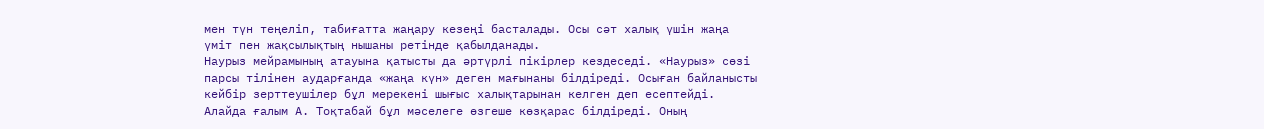мен түн теңеліп, табиғатта жаңару кезеңі басталады. Осы сәт халық үшін жаңа үміт пен жақсылықтың нышаны ретінде қабылданады.
Наурыз мейрамының атауына қатысты да әртүрлі пікірлер кездеседі. «Наурыз» сөзі парсы тілінен аударғанда «жаңа күн» деген мағынаны білдіреді. Осыған байланысты кейбір зерттеушілер бұл мерекені шығыс халықтарынан келген деп есептейді. Алайда ғалым А. Тоқтабай бұл мәселеге өзгеше көзқарас білдіреді. Оның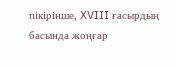пікірінше, XVIII ғасырдың басында жоңғар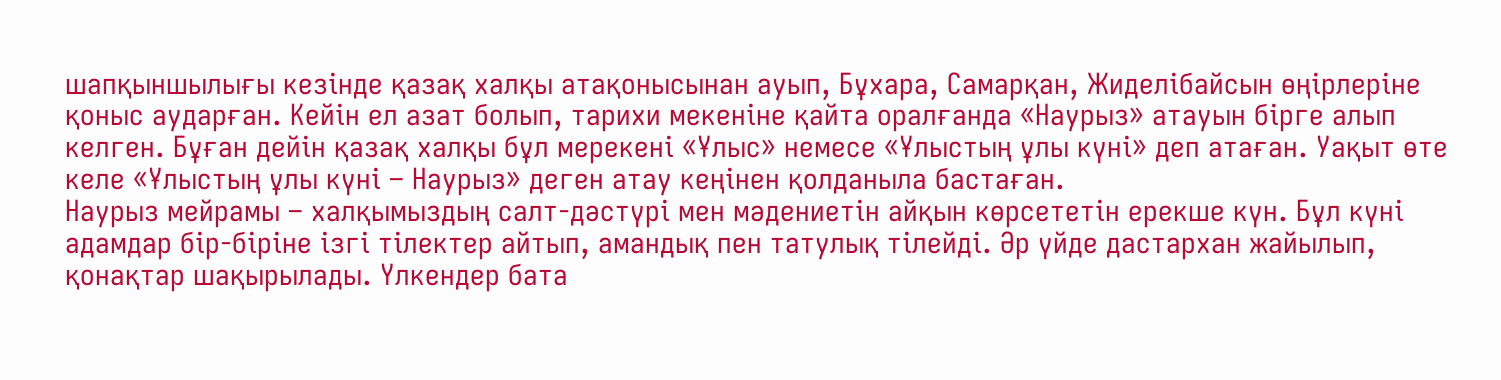шапқыншылығы кезінде қазақ халқы атақонысынан ауып, Бұхара, Самарқан, Жиделібайсын өңірлеріне қоныс аударған. Кейін ел азат болып, тарихи мекеніне қайта оралғанда «Наурыз» атауын бірге алып келген. Бұған дейін қазақ халқы бұл мерекені «Ұлыс» немесе «Ұлыстың ұлы күні» деп атаған. Уақыт өте келе «Ұлыстың ұлы күні – Наурыз» деген атау кеңінен қолданыла бастаған.
Наурыз мейрамы – халқымыздың салт-дәстүрі мен мәдениетін айқын көрсететін ерекше күн. Бұл күні адамдар бір-біріне ізгі тілектер айтып, амандық пен татулық тілейді. Әр үйде дастархан жайылып, қонақтар шақырылады. Үлкендер бата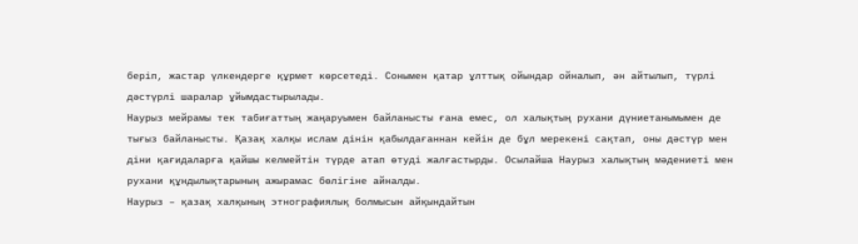беріп, жастар үлкендерге құрмет көрсетеді. Сонымен қатар ұлттық ойындар ойналып, ән айтылып, түрлі дәстүрлі шаралар ұйымдастырылады.
Наурыз мейрамы тек табиғаттың жаңаруымен байланысты ғана емес, ол халықтың рухани дүниетанымымен де тығыз байланысты. Қазақ халқы ислам дінін қабылдағаннан кейін де бұл мерекені сақтап, оны дәстүр мен діни қағидаларға қайшы келмейтін түрде атап өтуді жалғастырды. Осылайша Наурыз халықтың мәдениеті мен рухани құндылықтарының ажырамас бөлігіне айналды.
Наурыз – қазақ халқының этнографиялық болмысын айқындайтын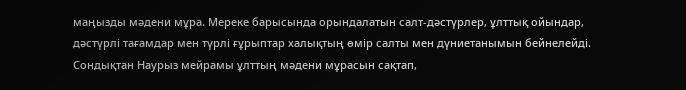маңызды мәдени мұра. Мереке барысында орындалатын салт-дәстүрлер, ұлттық ойындар, дәстүрлі тағамдар мен түрлі ғұрыптар халықтың өмір салты мен дүниетанымын бейнелейді. Сондықтан Наурыз мейрамы ұлттың мәдени мұрасын сақтап,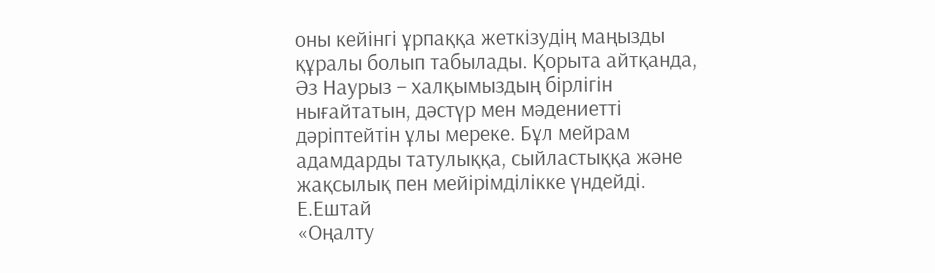оны кейінгі ұрпаққа жеткізудің маңызды құралы болып табылады. Қорыта айтқанда, Әз Наурыз – халқымыздың бірлігін нығайтатын, дәстүр мен мәдениетті дәріптейтін ұлы мереке. Бұл мейрам адамдарды татулыққа, сыйластыққа және жақсылық пен мейірімділікке үндейді.
Е.Ештай
«Оңалту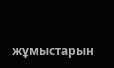жұмыстарын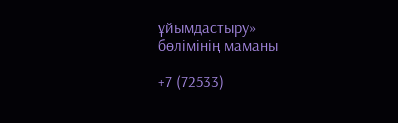ұйымдастыру»
бөлімінің маманы

+7 (72533)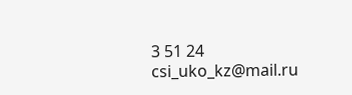3 51 24
csi_uko_kz@mail.ru